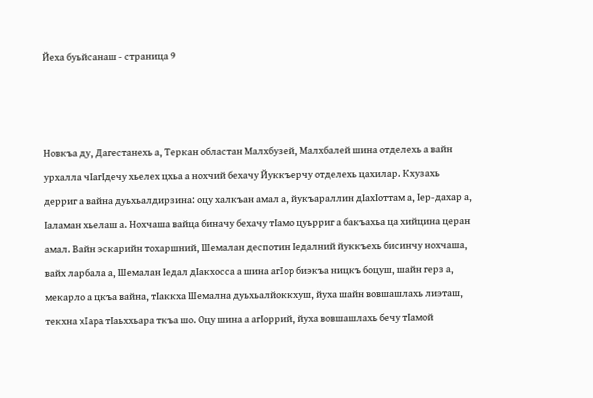Йеха буьйсанаш - страница 9



Новкъа ду, Дагестанехь а, Теркан областан Малхбузей, Малхбалей шина отделехь а вайн урхалла чIагIдечу хьелех цхьа а нохчий бехачу Йуккъерчу отделехь цахилар. Кхузахь дерриг а вайна дуьхьалдирзина: оцу халкъан амал а, йукъараллин дIахIоттам а, Iер-дахар а, Iаламан хьелаш а. Нохчаша вайца биначу бехачу тIамо цуьрриг а бакъахьа ца хийцина церан амал. Вайн эскарийн тохаршний, Шемалан деспотин Iедалний йуккъехь бисинчу нохчаша, вайх ларбала а, Шемалан Iедал дIакхосса а шина aгIop биэкъа ницкъ боцуш, шайн герз а, мекарло а цкъа вайна, тIаккха Шемална дуьхьалйоккхуш, йуха шайн вовшашлахь лиэташ, текхна xIapa тIаьххьара ткъа шо. Оцу шина а агIоррий, йуха вовшашлахь бечу тIамой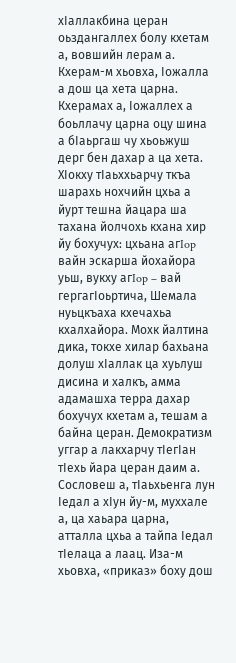хIаллакбина церан оьздангаллех болу кхетам а, вовшийн лерам а. Кхерам-м хьовха, Iожалла а дош ца хета царна. Кхерамах а, Iожаллех а боьллачу царна оцу шина а бIаьргаш чу хьоьжуш дерг бен дахар а ца хета. ХIокху тIаьххьарчу ткъа шарахь нохчийн цхьа а йурт тешна йацара ша тахана йолчохь кхана хир йу бохучух: цхьана aгIop вайн эскарша йохайора уьш, вукху aгIop – вай гергагIоьртича, Шемала нуьцкъаха кхечахьа кхалхайора. Мохк йалтина дика, токхе хилар бахьана долуш хIаллак ца хуьлуш дисина и халкъ, амма адамашха терра дахар бохучух кхетам а, тешам а байна церан. Демократизм уггар а лакхарчу тIегIан тIехь йара церан даим а. Сословеш а, тIаьхьенга лун Iедал а хIун йу-м, муххале а, ца хаьара царна, атталла цхьа а тайпа Iедал тIелаца а лаац. Иза-м хьовха, «приказ» боху дош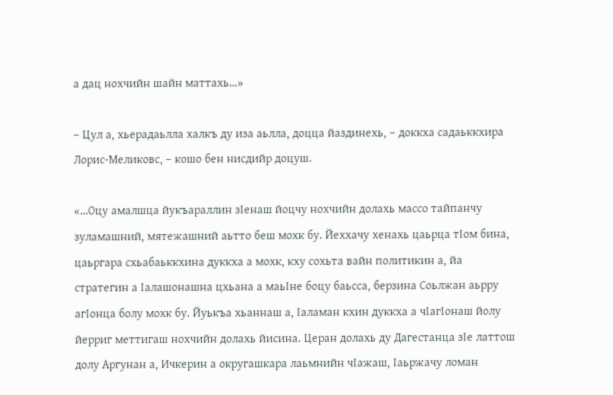а дац нохчийн шайн маттахь…»

– Цул а, хьерадаьлла халкъ ду иза аьлла, доцца йаздинехь, – доккха садаьккхира Лорис-Меликовс, – кошо бен нисдийр доцуш.

«…Оцу амалшца йукъараллин зIенаш йоцчу нохчийн долахь массо тайпанчу зуламашний, мятежашний аьтто беш мохк бу. Йеххачу хенахь цаьрца тIом бина, цаьргара схьабаьккхина дуккха а мохк, кху сохьта вайн политикин а, йа стратегин а Iалашонашна цхьана а маьIне боцу баьсса, берзина Соьлжан аьрру агIонца болу мохк бу. Йуькъа хьаннаш а, Iаламан кхин дуккха а чIагIонаш йолу йерриг меттигаш нохчийн долахь йисина. Церан долахь ду Дагестанца зIе латтош долу Аргунан а, Ичкерин а округашкара лаьмнийн чIажаш, Iаьржачу ломан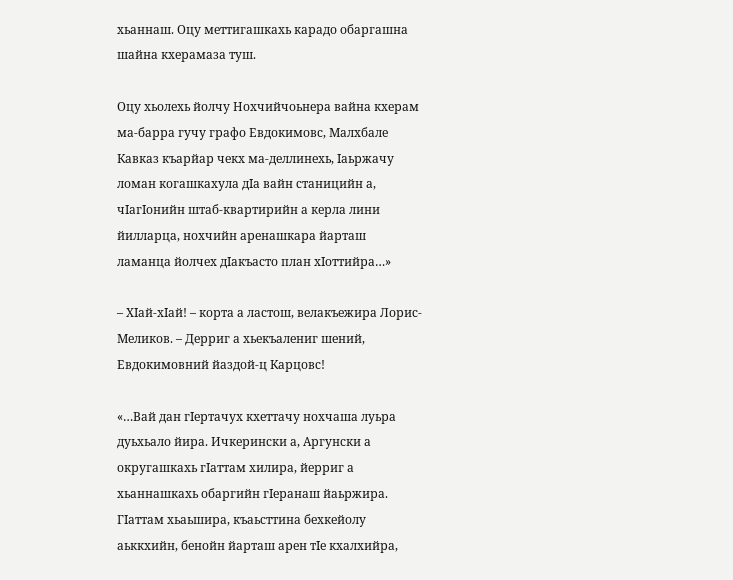хьаннаш. Оцу меттигашкахь карадо обаргашна шайна кхерамаза туш.

Оцу хьолехь йолчу Нохчийчоьнера вайна кхерам ма-барра гучу графо Евдокимовс, Малхбале Кавказ къарйар чекх ма-деллинехь, Iаьржачу ломан когашкахула дIа вайн станицийн а, чIагIонийн штаб-квартирийн а керла лини йилларца, нохчийн аренашкара йарташ ламанца йолчех дIакъасто план хIоттийра…»

– ХIай-хIай! – корта а ластош, велакъежира Лорис-Меликов. – Дерриг а хьекъалениг шений, Евдокимовний йаздой-ц Карцовс!

«…Вай дан гIертачух кхеттачу нохчаша луьра дуьхьало йира. Ичкерински а, Аргунски а округашкахь гIаттам хилира, йерриг а хьаннашкахь обаргийн гIеранаш йаьржира. ГIаттам хьаьшира, къаьсттина бехкейолу аьккхийн, бенойн йарташ арен тIе кхалхийра,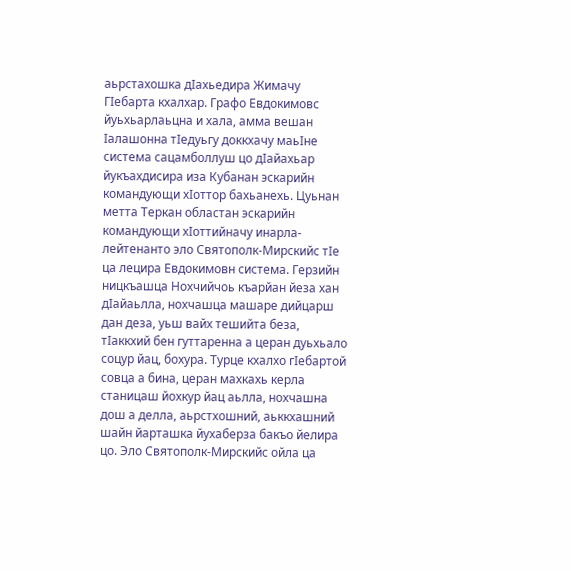аьрстахошка дIахьедира Жимачу ГIебарта кхалхар. Графо Евдокимовс йуьхьарлаьцна и хала, амма вешан Iалашонна тIедуьгу доккхачу маьIне система сацамболлуш цо дIайахьар йукъахдисира иза Кубанан эскарийн командующи хIоттор бахьанехь. Цуьнан метта Теркан областан эскарийн командующи хIоттийначу инарла-лейтенанто эло Святополк-Мирскийс тIе ца лецира Евдокимовн система. Герзийн ницкъашца Нохчийчоь къарйан йеза хан дIайаьлла, нохчашца машаре дийцарш дан деза, уьш вайх тешийта беза, тIаккхий бен гуттаренна а церан дуьхьало соцур йац, бохура. Турце кхалхо гIебартой совца а бина, церан махкахь керла станицаш йохкур йац аьлла, нохчашна дош а делла, аьрстхошний, аьккхашний шайн йарташка йухаберза бакъо йелира цо. Эло Святополк-Мирскийс ойла ца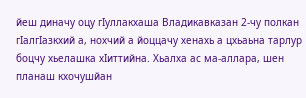йеш диначу оцу гIуллакхаша Владикавказан 2-чу полкан гIалгIазкхий а, нохчий а йоццачу хенахь а цхьаьна тарлур боцчу хьелашка хIиттийна. Хьалха ас ма-аллара, шен планаш кхочушйан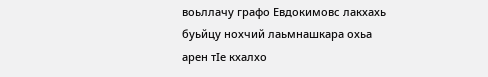воьллачу графо Евдокимовс лакхахь буьйцу нохчий лаьмнашкара охьа арен тIе кхалхо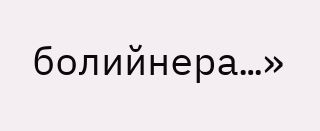болийнера…»